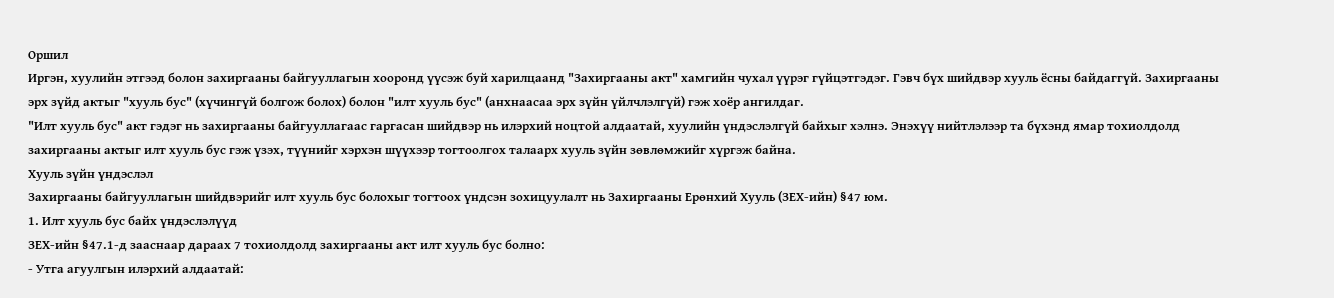Оршил
Иргэн, хуулийн этгээд болон захиргааны байгууллагын хооронд үүсэж буй харилцаанд "Захиргааны акт" хамгийн чухал үүрэг гүйцэтгэдэг. Гэвч бүх шийдвэр хууль ёсны байдаггүй. Захиргааны эрх зүйд актыг "хууль бус" (хүчингүй болгож болох) болон "илт хууль бус" (анхнаасаа эрх зүйн үйлчлэлгүй) гэж хоёр ангилдаг.
"Илт хууль бус" акт гэдэг нь захиргааны байгууллагаас гаргасан шийдвэр нь илэрхий ноцтой алдаатай, хуулийн үндэслэлгүй байхыг хэлнэ. Энэхүү нийтлэлээр та бүхэнд ямар тохиолдолд захиргааны актыг илт хууль бус гэж үзэх, түүнийг хэрхэн шүүхээр тогтоолгох талаарх хууль зүйн зөвлөмжийг хүргэж байна.
Хууль зүйн үндэслэл
Захиргааны байгууллагын шийдвэрийг илт хууль бус болохыг тогтоох үндсэн зохицуулалт нь Захиргааны Ерөнхий Хууль (ЗЕХ-ийн) §47 юм.
1. Илт хууль бус байх үндэслэлүүд
ЗЕХ-ийн §47.1-д зааснаар дараах 7 тохиолдолд захиргааны акт илт хууль бус болно:
- Утга агуулгын илэрхий алдаатай: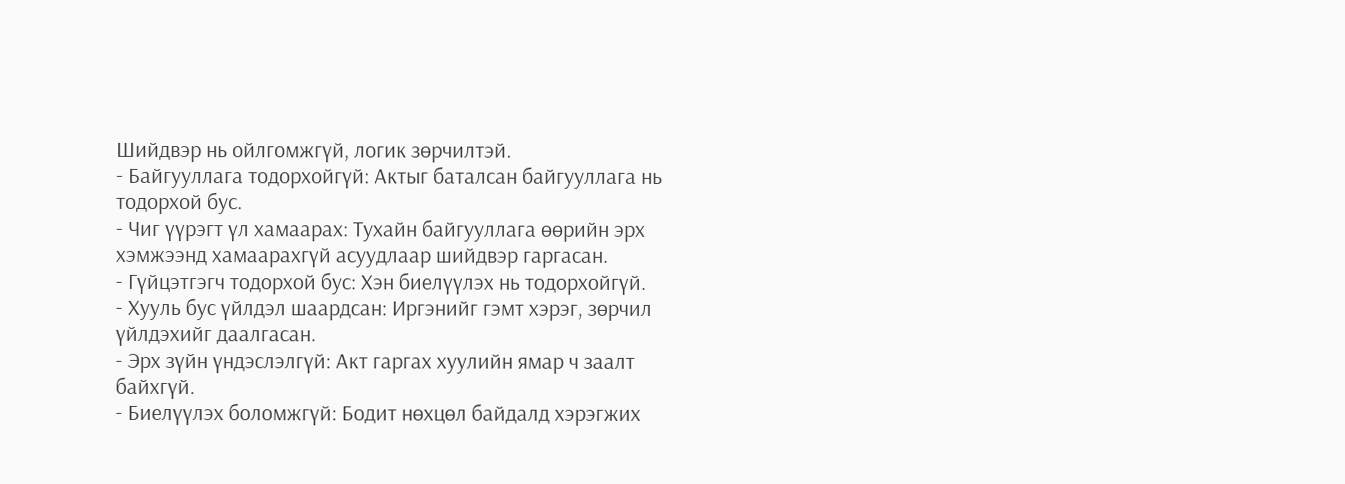Шийдвэр нь ойлгомжгүй, логик зөрчилтэй.
- Байгууллага тодорхойгүй: Актыг баталсан байгууллага нь тодорхой бус.
- Чиг үүрэгт үл хамаарах: Тухайн байгууллага өөрийн эрх хэмжээнд хамаарахгүй асуудлаар шийдвэр гаргасан.
- Гүйцэтгэгч тодорхой бус: Хэн биелүүлэх нь тодорхойгүй.
- Хууль бус үйлдэл шаардсан: Иргэнийг гэмт хэрэг, зөрчил үйлдэхийг даалгасан.
- Эрх зүйн үндэслэлгүй: Акт гаргах хуулийн ямар ч заалт байхгүй.
- Биелүүлэх боломжгүй: Бодит нөхцөл байдалд хэрэгжих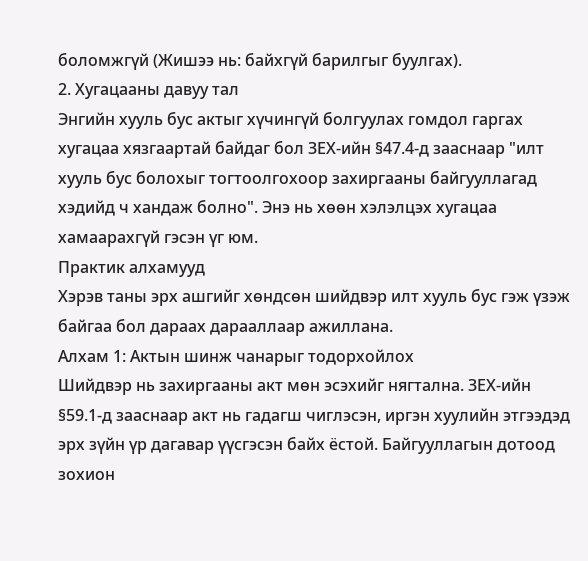боломжгүй (Жишээ нь: байхгүй барилгыг буулгах).
2. Хугацааны давуу тал
Энгийн хууль бус актыг хүчингүй болгуулах гомдол гаргах хугацаа хязгаартай байдаг бол ЗЕХ-ийн §47.4-д зааснаар "илт хууль бус болохыг тогтоолгохоор захиргааны байгууллагад хэдийд ч хандаж болно". Энэ нь хөөн хэлэлцэх хугацаа хамаарахгүй гэсэн үг юм.
Практик алхамууд
Хэрэв таны эрх ашгийг хөндсөн шийдвэр илт хууль бус гэж үзэж байгаа бол дараах дарааллаар ажиллана.
Алхам 1: Актын шинж чанарыг тодорхойлох
Шийдвэр нь захиргааны акт мөн эсэхийг нягтална. ЗЕХ-ийн §59.1-д зааснаар акт нь гадагш чиглэсэн, иргэн хуулийн этгээдэд эрх зүйн үр дагавар үүсгэсэн байх ёстой. Байгууллагын дотоод зохион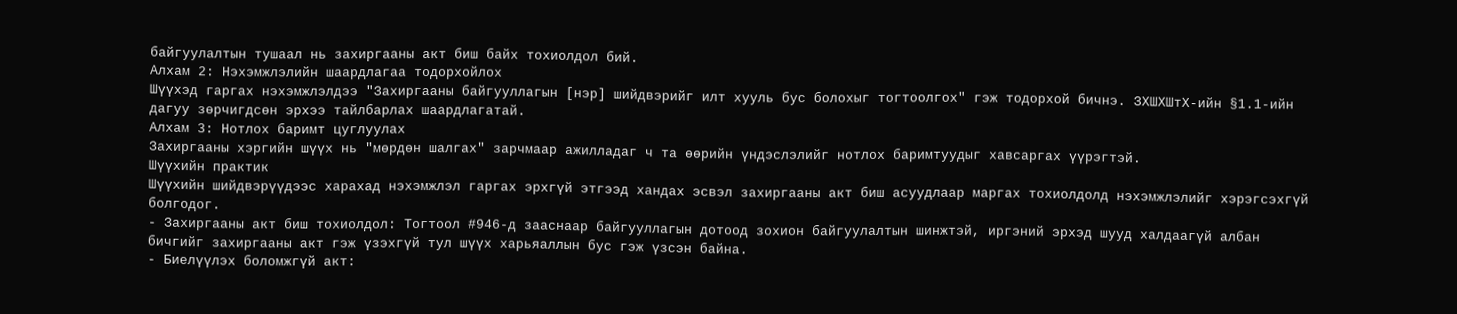байгуулалтын тушаал нь захиргааны акт биш байх тохиолдол бий.
Алхам 2: Нэхэмжлэлийн шаардлагаа тодорхойлох
Шүүхэд гаргах нэхэмжлэлдээ "Захиргааны байгууллагын [нэр] шийдвэрийг илт хууль бус болохыг тогтоолгох" гэж тодорхой бичнэ. ЗХШХШтХ-ийн §1.1-ийн дагуу зөрчигдсөн эрхээ тайлбарлах шаардлагатай.
Алхам 3: Нотлох баримт цуглуулах
Захиргааны хэргийн шүүх нь "мөрдөн шалгах" зарчмаар ажилладаг ч та өөрийн үндэслэлийг нотлох баримтуудыг хавсаргах үүрэгтэй.
Шүүхийн практик
Шүүхийн шийдвэрүүдээс харахад нэхэмжлэл гаргах эрхгүй этгээд хандах эсвэл захиргааны акт биш асуудлаар маргах тохиолдолд нэхэмжлэлийг хэрэгсэхгүй болгодог.
- Захиргааны акт биш тохиолдол: Тогтоол #946-д зааснаар байгууллагын дотоод зохион байгуулалтын шинжтэй, иргэний эрхэд шууд халдаагүй албан бичгийг захиргааны акт гэж үзэхгүй тул шүүх харьяаллын бус гэж үзсэн байна.
- Биелүүлэх боломжгүй акт: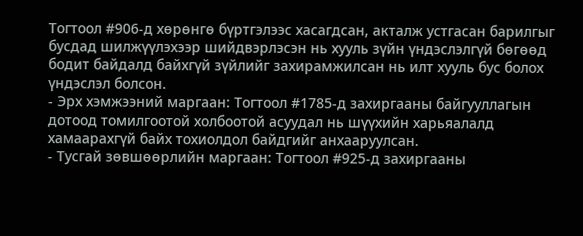Тогтоол #906-д хөрөнгө бүртгэлээс хасагдсан, акталж устгасан барилгыг бусдад шилжүүлэхээр шийдвэрлэсэн нь хууль зүйн үндэслэлгүй бөгөөд бодит байдалд байхгүй зүйлийг захирамжилсан нь илт хууль бус болох үндэслэл болсон.
- Эрх хэмжээний маргаан: Тогтоол #1785-д захиргааны байгууллагын дотоод томилгоотой холбоотой асуудал нь шүүхийн харьяалалд хамаарахгүй байх тохиолдол байдгийг анхааруулсан.
- Тусгай зөвшөөрлийн маргаан: Тогтоол #925-д захиргааны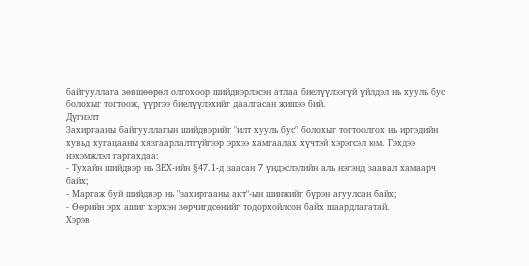байгууллага зөвшөөрөл олгохоор шийдвэрлэсэн атлаа биелүүлээгүй үйлдэл нь хууль бус болохыг тогтоож, үүргээ биелүүлэхийг даалгасан жишээ бий.
Дүгнэлт
Захиргааны байгууллагын шийдвэрийг "илт хууль бус" болохыг тогтоолгох нь иргэдийн хувьд хугацааны хязгаарлалтгүйгээр эрхээ хамгаалах хүчтэй хэрэгсэл юм. Гэхдээ нэхэмжлэл гаргахдаа:
- Тухайн шийдвэр нь ЗЕХ-ийн §47.1-д заасан 7 үндэслэлийн аль нэгэнд заавал хамаарч байх;
- Маргаж буй шийдвэр нь "захиргааны акт"-ын шинжийг бүрэн агуулсан байх;
- Өөрийн эрх ашиг хэрхэн зөрчигдсөнийг тодорхойлсон байх шаардлагатай.
Хэрэв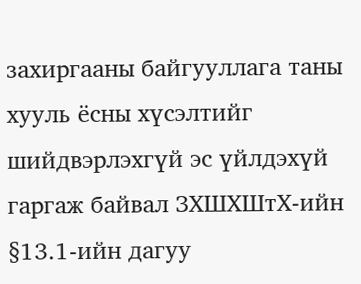захиргааны байгууллага таны хууль ёсны хүсэлтийг шийдвэрлэхгүй эс үйлдэхүй гаргаж байвал ЗХШХШтХ-ийн §13.1-ийн дагуу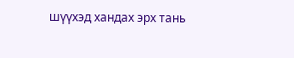шүүхэд хандах эрх тань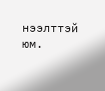нээлттэй юм.